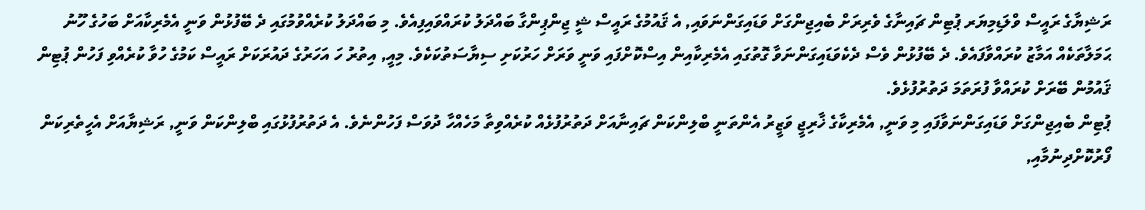ރަޝިޔާގެ ރައީސް ވްލަޑިމިޔަރ ޕުޓިން ޗައިނާގެ ވެރިރަށް ބެއިޖިންގަށް ވަޑައިގަންނަވައި, އެ ޤައުމުގެ ރައީސް ޝީ ޖިންޕިންގާ ބައްދަލު ކުރައްވައިފިއެވެ. މި ބައްދަލު ކުރެއްވުމުގައި ދެ ބޭފުޅުން ވަނީ އެމެރިކާއަށް ބަހުގެ ހޫނު ޙަމަލާތަކެއް އަމާޒު ކުރައްވާފައެވެ. ދެ ބޭފުޅުން ވެސް ދެކެވަޑައިގަންނަވާ ގޮތުގައި އެމެރިކާއިން އިސްކޮށްފައި ވަނީ ވަރަށް ހަރުކަށި ސިޔާސަތުކަކެވެ. މިއީ, އިތުރު ހަ އަހަރުގެ ދައުރަކަށް ރައީސް ކަމުގެ ހުވާ ކުރެއްވި ފަހުން ޕުޓިން ޤައުމުން ބޭރަށް ކުރައްވާ ފުރަތަމަ ދަތުރުފުޅެވެ.
ޕުޓިން ބެއިޖިންގަށް ވަޑައިގަންނަވާފައި މި ވަނީ, އެމެރިކާގެ ޚާރިޖީ ވަޒީރު އެންތަނީ ބްލިންކަން ޗައިނާއަށް ދަތުރުފުޅެއް ކުރެއްވިތާ މަހެއްހާ ދުވަސް ފަހުންނެވެ. އެ ދަތުރުފުޅުގައި ބްލިންކަން ވަނީ, ރަޝިޔާއަށް އެހީތެރިކަން ފޯރުކޮށްދިނުމާއި,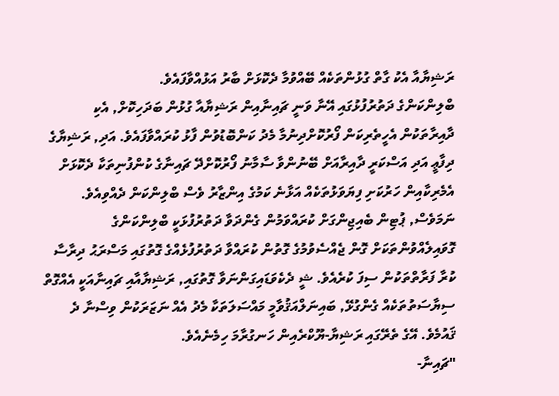ރަޝިޔާއާ އެކު ގާތް ގުޅުންތަކެއް ބޭއްވުމާ ދެކޮޅަށް ބާރު އަޅުއްވާފައެވެ.
ބްލިންކަންގެ ދަތުރުފުޅުގައި އޭނާ ވަނީ ޗައިނާއިން ރަޝިޔާއާ ގުޅުން ބަދަހިކޮށް, އެކި ދާއިރާތަކުން އެހީތެރިކަން ފޯރުކޮށްދިނުމާ މެދު ކަންބޮޑުވުން ފާޅު ކުރައްވާފައެވެ. އަދި, ރަޝިޔާގެ ދިފާޢީ އަދި އަސްކަރީ ދާއިރާއަށް ބޭނުންވާ ސާމާނު ފޯރުކޮށްދޭ ޗައިނާގެ ކުންފުނިތަކާ ދެކޮޅަށް އެމެރިކާއިން ހަރުކަށި ފިޔަވަޅުތަކެއް އަޅާނެ ކަމުގެ އިންޒާރު ވެސް ބްލިންކަން ދެއްވިއެވެ.
ނަމަވެސް, ޕުޓިން ބެއިޖިންގަށް ކުރައްވަމުން ގެންދަވާ ދަތުރުފުޅަކީ ބްލިންކަންގެ ގޮވައިލެއްވުންތަކަށް ގޮން ޖެއްސެވުމުގެ ގޮތުން ކުރައްވާ ދަތުރުފުޅެއްގެ ގޮތުގައި މަސްރަޙު ދިރާސާ ކުރާ ފަރާތްތަކުން ސިފަ ކުރެއެވެ. ޝީ ދެކެވަޑައިގަންނަވާ ގޮތުގައި, ރަޝިޔާއާއި ޗައިނާއަކީ އެއްގޮތް ސިޔާސަތުތަކެއް ގެންގުޅޭ, ބައިނަލްއަޤުވާމީ މައްސަލަތަކާ މެދު އެއް ނަޒަރަކުން ވިސްނާ ދެ ޤައުމެވެ. އޭގެ ތެރޭގައި ރަޝިޔާ-ޔޫކްރެއިން ހަނގުރާމަ ހިމެނެއެވެ.
"ޗައިނާ-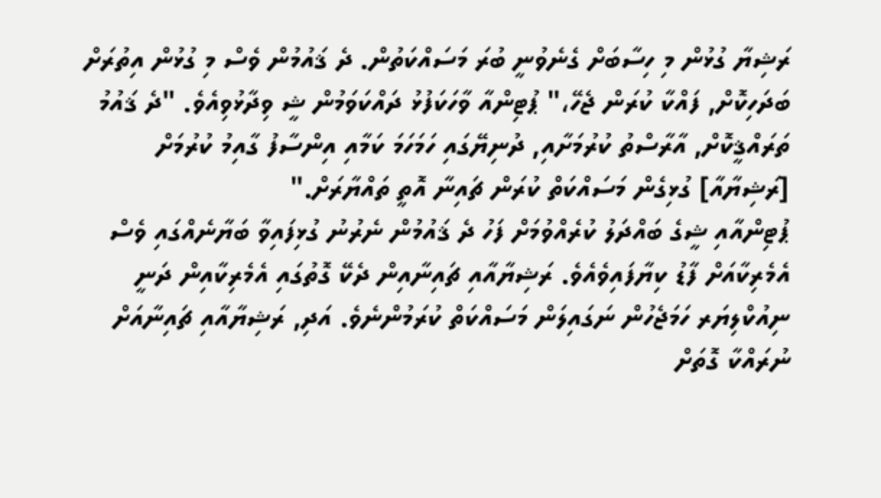ރަޝިޔާ ގުޅުން މި ހިސާބަށް ގެނެވުނީ ބުރަ މަސައްކަތުން. ދެ ޤައުމުން ވެސް މި ގުޅުން އިތުރަށް ބަދަހިކޮށް, ފައްކާ ކުރަން ޖެހޭ،" ޕުޓިންއާ ވާހަކަފުޅު ދައްކަވަމުން ޝީ ވިދާޅުވިއެވެ. "ދެ ޤައުމު ތަރައްޤީކޮށް, އާރާސްތު ކުރުމަށާއި, ދުނިޔޭގައި ހަމަހަމަ ކަމާއި އިންސާފު ގާއިމު ކުރުމަށް [ރަޝިޔާއާ] ގުޅިގެން މަސައްކަތް ކުރަން ޗައިނާ އޮތީ ތައްޔާރަށް."
ޕުޓިންއާއި ޝީގެ ބައްދަލު ކުރެއްވުމަށް ފަހު ދެ ޤައުމުން ނެރުނު ގުޅިފައިވާ ބަޔާނެއްގައި ވެސް އެމެރިކާއަށް ފާޑު ކިޔާފައިވެއެވެ. ރަޝިޔާއާއި ޗައިނާއިން ދެކޭ ގޮތުގައި އެމެރިކާއިން ދަނީ ނިއުކްލިޔަރ ހަމަޖެހުން ނަގައިލަން މަސައްކަތް ކުރަމުންނެވެ. އަދި, ރަޝިޔާއާއި ޗައިނާއަށް ނުރައްކާ ގޮތަށް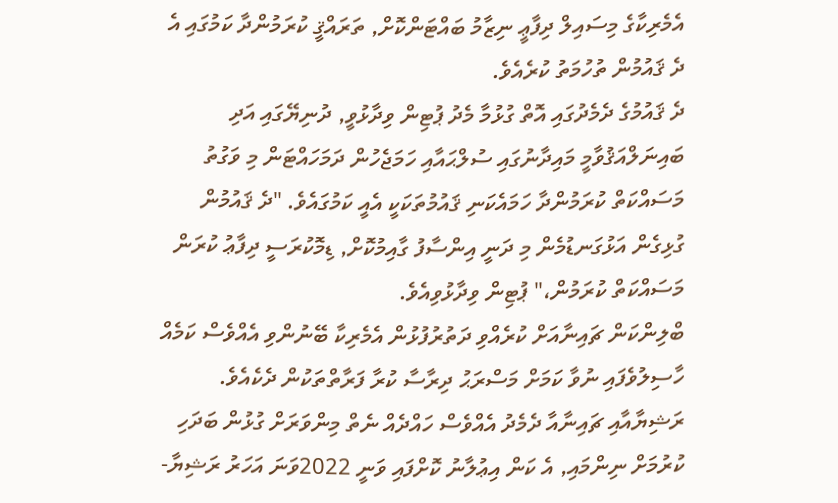އެމެރިކާގެ މިސައިލް ދިފާޢީ ނިޒާމު ބައްޓަންކޮށް, ތަރައްޤީ ކުރަމުންދާ ކަމުގައި އެ ދެ ޤައުމުން ތުހުމަތު ކުރެއެވެ.
ދެ ޤައުމުގެ ދެމެދުގައި އޮތް ގުޅުމާ މެދު ޕުޓިން ވިދާޅުވީ, ދުނިޔޭގައި އަދި ބައިނަލްއަޤުވާމީ މައިދާނުގައި ސުލްޙައާއި ހަމަޖެހުން ދަމަހައްޓަން މި ވަގުތު މަސައްކަތް ކުރަމުންދާ ހަމައެކަނި ޤައުމުތަކަކީ އެއީ ކަމުގައެވެ. "ދެ ޤައުމުން ގުޅިގެން އަޅުގަނޑުމެން މި ދަނީ އިންސާފު ގާއިމުކޮށް, ޑިމޮކުރަސީ ދިފާޢު ކުރަން މަސައްކަތް ކުރަމުން،" ޕުޓިން ވިދާޅުވިއެވެ.
ބްލިންކަން ޗައިނާއަށް ކުރެއްވި ދަތުރުފުޅުން އެމެރިކާ ބޭނުންވި އެއްވެސް ކަމެއް ހާސިލުވެފައި ނުވާ ކަމަށް މަސްރަޙު ދިރާސާ ކުރާ ފަރާތްތަކުން ދެކެއެވެ. ރަޝިޔާއާއި ޗައިނާއާ ދެމެދު އެއްވެސް ހައްދެއް ނެތް މިންވަރަށް ގުޅުން ބަދަހި ކުރުމަށް ނިންމައި, އެ ކަން އިޢުލާނު ކޮށްފައި ވަނީ 2022ވަނަ އަހަރު ރަޝިޔާ-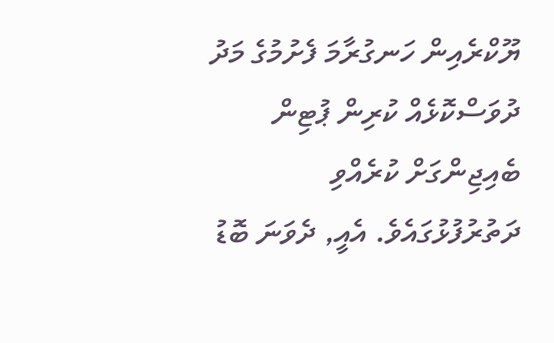ޔޫކްރެއިން ހަނގުރާމަ ފެށުމުގެ މަދު ދުވަސްކޮޅެއް ކުރިން ޕުޓިން ބެއިޖިންގަށް ކުރެއްވި ދަތުރުފުޅުގައެވެ. އެއީ, ދެވަނަ ބޮޑު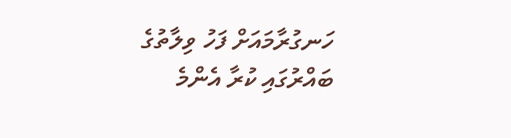ހަނގުރާމައަށް ފަހު ވިލާތުގެ ބައްރުގައި ކުރާ އެންމެ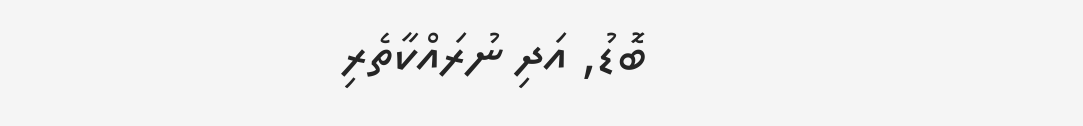ބޮޑު, އަދި ނުރައްކާތެރި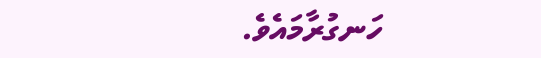ހަނގުރާމައެވެ.